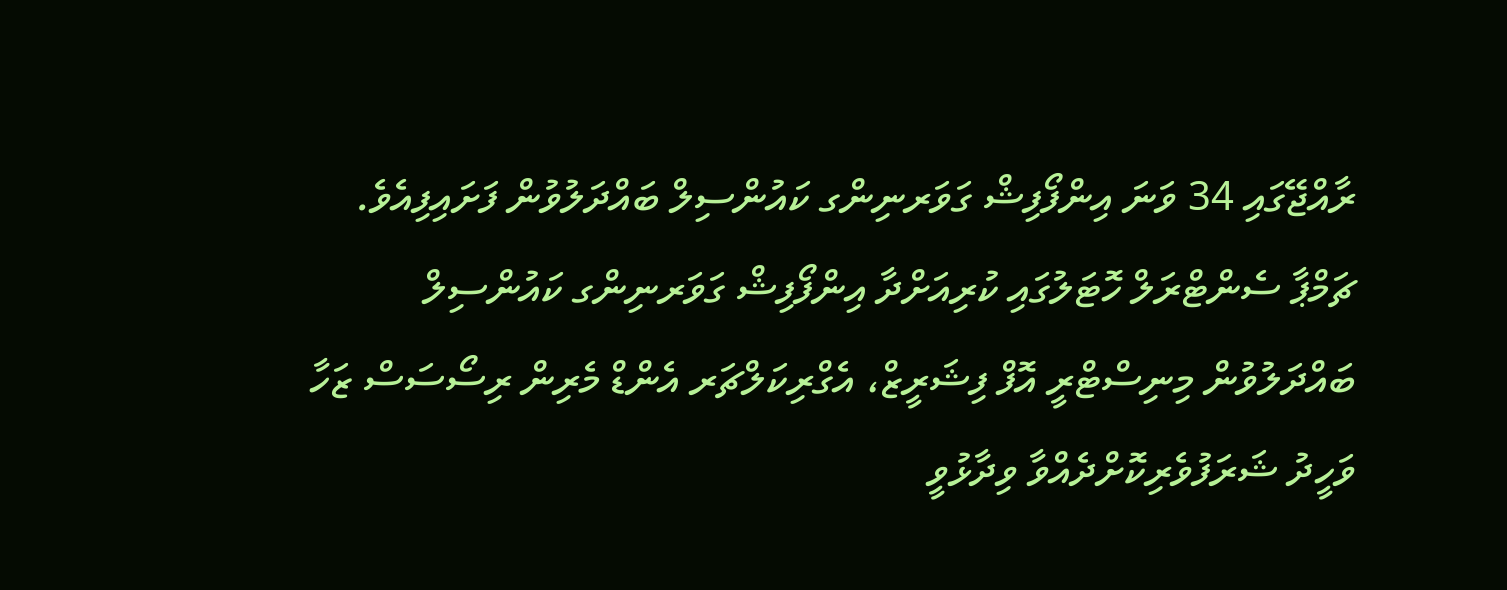ރާއްޖޭގައި 34 ވަނަ އިންފޯފިޝް ގަވަރނިންގ ކައުންސިލް ބައްދަލުވުން ފަށައިފިއެވެ.
ޗަމްޕާ ސެންޓްރަލް ހޮޓަލުގައި ކުރިއަށްދާ އިންފޯފިޝް ގަވަރނިންގ ކައުންސިލް ބައްދަލުވުން މިނިސްޓްރީ އޮފް ފިޝަރީޒް، އެގްރިކަލްޗަރ އެންޑް މެރިން ރިސޯސަސް ޒަހާ ވަހީދު ޝަރަފުވެރިކޮށްދެއްވާ ވިދާޅުވީ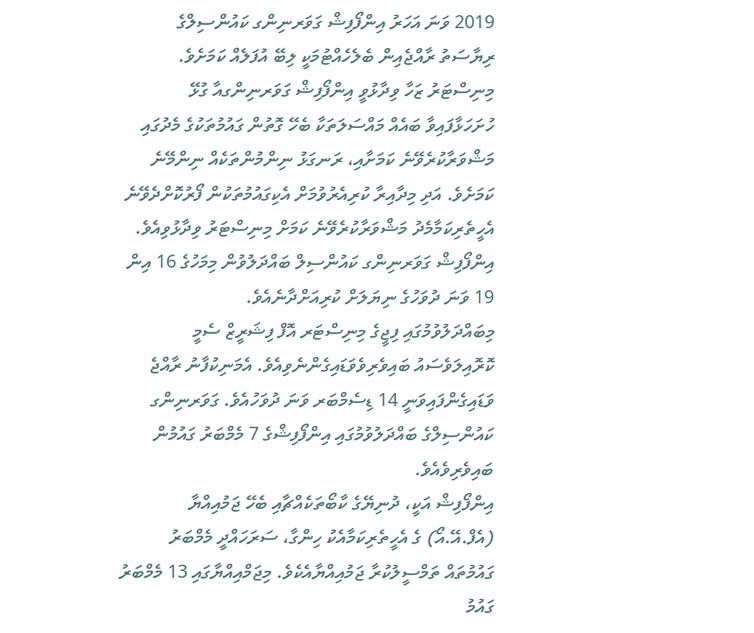2019 ވަނަ އަހަރު އިންފޯފިޝް ގަވަރނިންގ ކައުންސިލްގެ ރިޔާސަތު ރާއްޖެއިން ބެލެހެއްޓުމަކީ ލިބޭ އުފަލެއް ކަމަށެވެ.
މިނިސްޓަރު ޒަހާ ވިދާޅުވީ އިންފޯފިޝް ގަވަރނިންގއާ ގުޅޭ ހުށަހަޅާފައިވާ ބައެއް މައްސަލަތަކާ ބެހޭ ގޮތުން ގައުމުތަކުގެ މެދުގައި މަޝްވަރާކުރެވޭނެ ކަމަށާއި، ރަނގަޅު ނިންމުންތަކެއް ނިންމޭނެ ކަމަށެވެ. އަދި މިދާއިރާ ކުރިއެރުވުމަށް އެކިގައުމުތަކުން ފޯރުކޮށްދެވޭނެ އެހީތެރިކަމާމެދު މަޝްވަރާކުރެވޭނެ ކަމަށް މިނިސްޓަރު ވިދާޅުވިއެވެ.
އިންފޯފިޝް ގަވަރނިންގ ކައުންސިލް ބައްދަލުވުން މިމަހުގެ 16 އިން 19 ވަނަ ދުވަހުގެ ނިޔަލަށް ކުރިއަށްދާނެއެވެ.
މިބައްދަލުވުމުގައި ފިޖީގެ މިނިސްޓަރ އޮފް ފިޝަރީޒް ސެމީ ކޮރޮއިލަވެސައު ބައިވެރިވެވަޑައިގެންނެވިއެވެ. އެމަނިކުފާނު ރާއްޖެ ވަޑައިގެންފައިވަނީ 14 ޑިސެމްބަރ ވަނަ ދުވަހުއެވެ. ގަވަރނިންގ ކައުންސިލްގެ ބައްދަލުވުމުގައި އިންފޯފިޝްގެ 7 މެމްބަރު ގައުމުން ބައިވެރިވެއެވެ.
އިންފޯފިޝް އަކީ، ދުނިޔޭގެ ކާބޯތަކެއްޗާއި ބެހޭ ޖަމުއިއްޔާ (އެފް.އޭ.އޯ) ގެ އެހީތެރިކަމާއެކު ހިންގާ، ސަރަހައްދީ މެމްބަރު ގައުމުތައް ތަމްސީލުކުރާ ޖަމުއިއްޔާއެކެވެ. މިޖަމްއިއްޔާގައި 13 މެމްބަރު ގައުމު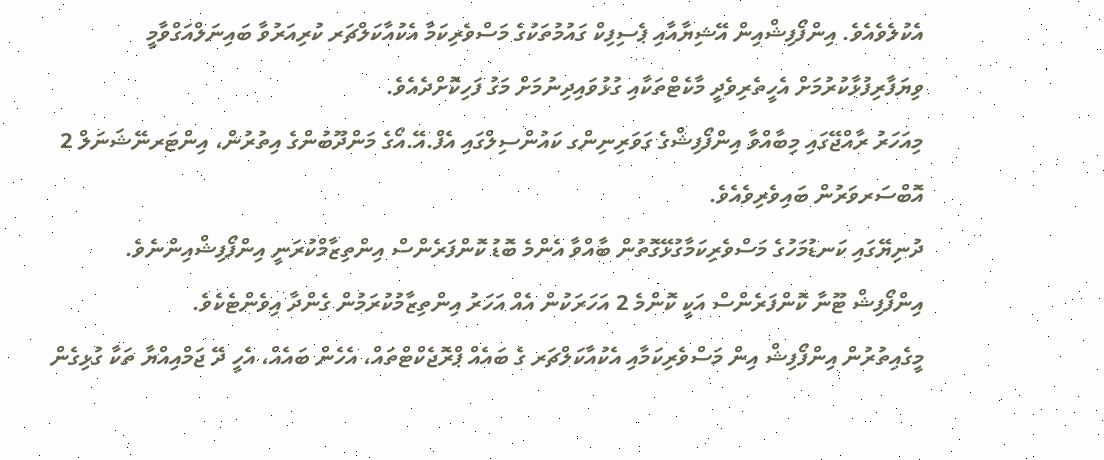އެކުލެވެއެވެ. އިންފޯފިޝްއިން އޭޝިޔާއާއި ޕެސިފިކް ގައުމުތަކުގެ މަސްވެރިކަމާ އެކުއާކަލްޗަރ ކުރިއަރުވާ ބައިނަލްއަގްވާމީ ވިޔަފާރިފުޅާކުރުމަށް އެހީތެރިވެދީ މާކެޓްތަކާއި ގުޅުވައިދިނުމަށް މަގު ފަހިކޮށްދެއެވެ.
މިއަހަރު ރާއްޖޭގައި މިބާއްވާ އިންފޯފިޝްގެ ގަވަރިނިންގ ކައުންސިލްގައި އެފް.އޭ.އޯގެ މަންދޫބުންގެ އިތުރުން، އިންޓަރނޭޝަނަލް 2 އޮބްސަރވަރުން ބައިވެރިވެއެވެ.
ދުނިޔޭގައި ކަނޑުމަހުގެ މަސްވެރިކަމާގުޅޭގޮތުން ބާއްވާ އެންމެ ބޮޑު ކޮންފަރެންސް އިންތިޒާމްކުރަނީ އިންފޯފިޝްއިންނެވެ. އިންފޯފިޝް ޓޫނާ ކޮންފަރެންސް އަކީ ކޮންމެ 2 އަހަރަކުން އެއް އަހަރު އިންތިޒާމުކުރަމުން ގެންދާ އިވެންޓެކެވެ.
މީގެއިތުރުން އިންފޯފިޝް އިން މަސްވެރިކަމާއި އެކުއާކަލްޗަރ ގެ ބައެއް ޕްރޮޖެކްޓްތައް، އެހެން ބައެއް، އެހީ ދޭ ޖަމްއިއްޔާ ތަކާ ގުޅިގެން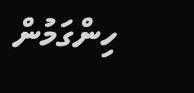ހިންގަމުން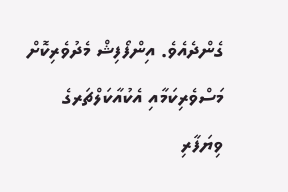ގެންދެއެވެ. އިންފޯފިޝް މެދުވެރިކޮށް މަސްވެރިކަމާއި އެކުއާކަލްޗަރގެ ވިޔަފާރި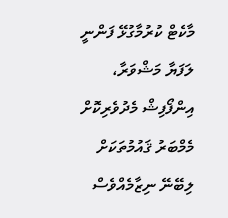މާކެޓް ކުރުމާގުޅޭ ފަންނީ ލަފަޔާ މަޝްވަރާ، އިންފޯފިޝް މެދުވެރިކޮށް މެމްބަރު ޤައުމުތަކަށް ލިބޭނޭ ނިޒާމެއްވެސް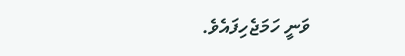ވަނީ ހަމަޖެހިފައެވެ.